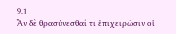9.1
Ἄν δὲ θρασύνεσθαί τι ἐπιχειρῶσιν οἱ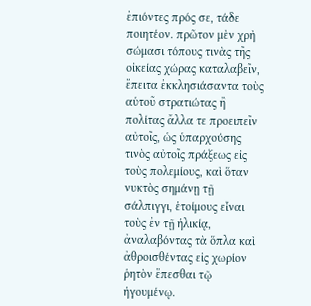ἐπιόντες πρός σε, τάδε ποιητέον. πρῶτον μὲν χρὴ σώμασι τόπους τινὰς τῆς οἰκείας χώρας καταλαβεῖν, ἔπειτα ἐκκλησιάσαντα τοὺς αὑτοῦ στρατιώτας ἢ πολίτας ἄλλα τε προειπεῖν αὐτοῖς, ὡς ὑπαρχούσης τινὸς αὐτοῖς πράξεως εἰς τοὺς πολεμίους, καὶ ὅταν νυκτὸς σημάνῃ τῇ σάλπιγγι, ἑτοίμους εἶναι τοὺς ἐν τῇ ἡλικίᾳ, ἀναλαβόντας τὰ ὅπλα καὶ ἀθροισθέντας εἰς χωρίον ῥητὸν ἕπεσθαι τῷ ἡγουμένῳ.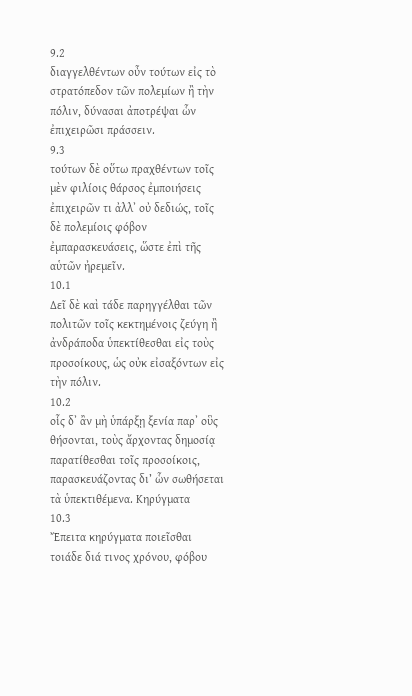9.2
διαγγελθέντων οὖν τούτων εἰς τὸ στρατόπεδον τῶν πολεμίων ἢ τὴν πόλιν, δύνασαι ἀποτρέψαι ὧν ἐπιχειρῶσι πράσσειν.
9.3
τούτων δὲ οὕτω πραχθέντων τοῖς μὲν φιλίοις θάρσος ἐμποιήσεις ἐπιχειρῶν τι ἀλλʼ οὐ δεδιώς, τοῖς δὲ πολεμίοις φόβον ἐμπαρασκευάσεις, ὥστε ἐπὶ τῆς αὑτῶν ἠρεμεῖν.
10.1
Δεῖ δὲ καὶ τάδε παρηγγέλθαι τῶν πολιτῶν τοῖς κεκτημένοις ζεύγη ἢ ἀνδράποδα ὑπεκτίθεσθαι εἰς τοὺς προσοίκους, ὡς οὐκ εἰσαξόντων εἰς τὴν πόλιν.
10.2
οἷς δʼ ἂν μὴ ὑπάρξῃ ξενία παρʼ οὓς θήσονται, τοὺς ἄρχοντας δημοσίᾳ παρατίθεσθαι τοῖς προσοίκοις, παρασκευάζοντας δι’ ὧν σωθήσεται τὰ ὑπεκτιθέμενα. Κηρύγματα
10.3
Ἔπειτα κηρύγματα ποιεῖσθαι τοιάδε διά τινος χρόνου, φόβου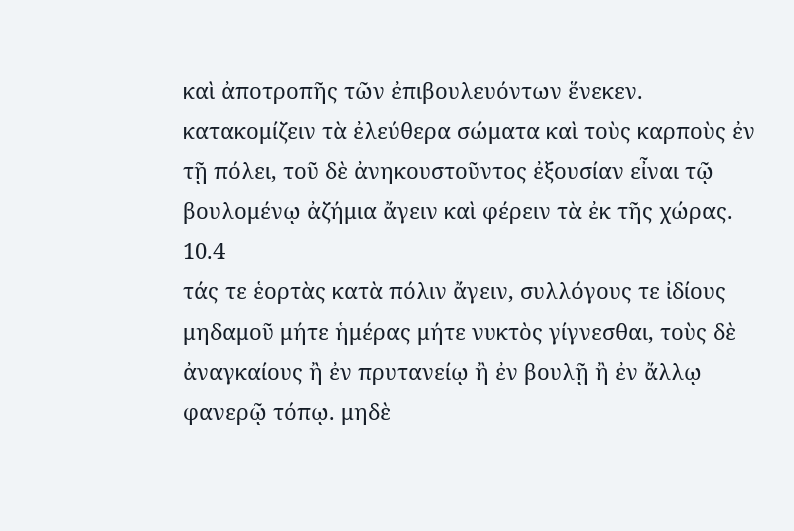καὶ ἀποτροπῆς τῶν ἐπιβουλευόντων ἕνεκεν. κατακομίζειν τὰ ἐλεύθερα σώματα καὶ τοὺς καρποὺς ἐν τῇ πόλει, τοῦ δὲ ἀνηκουστοῦντος ἐξουσίαν εἶναι τῷ βουλομένῳ ἀζήμια ἄγειν καὶ φέρειν τὰ ἐκ τῆς χώρας.
10.4
τάς τε ἑορτὰς κατὰ πόλιν ἄγειν, συλλόγους τε ἰδίους μηδαμοῦ μήτε ἡμέρας μήτε νυκτὸς γίγνεσθαι, τοὺς δὲ ἀναγκαίους ἢ ἐν πρυτανείῳ ἢ ἐν βουλῇ ἢ ἐν ἄλλῳ φανερῷ τόπῳ. μηδὲ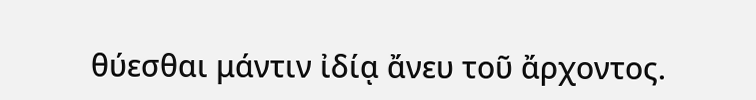θύεσθαι μάντιν ἰδίᾳ ἄνευ τοῦ ἄρχοντος.